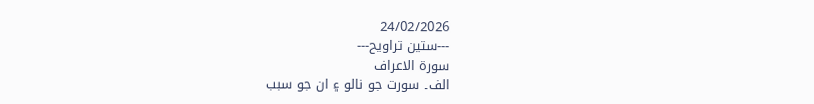24/02/2026
---ستين تراويح---
سورة الاعراف
الف۔ سورت جو نالو ۽ ان جو سبب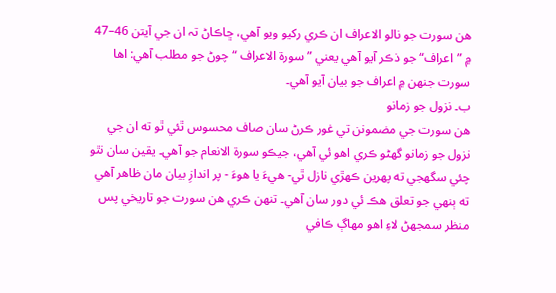هن سورت جو نالو الاعراف ان ڪري رکيو ويو آهي، ڇاڪاڻ تہ ان جي آيتن 46–47 ۾ ”اعراف“ جو ذڪر آيو آهي يعني ”سورة الاعراف “ چوڻ جو مطلب آهي: اها سورت جنهن ۾ اعراف جو بيان آيو آهي۔
ب۔ نزول جو زمانو
هن سورت جي مضمونن تي غور ڪرڻ سان صاف محسوس ٿئي ٿو ته ان جي نزول جو زمانو گھڻو ڪري اهو ئي آهي، جيڪو سورة الانعام جو آهي۔ يقين سان نٿو چئي سگهجي ته پهرين ڪهڙي نازل ٿي- هيءَ يا ھوءَ - پر اندازِ بيان مان ظاهر آهي ته ٻنهي جو تعلق هڪ ئي دور سان آهي۔ تنهن ڪري هن سورت جو تاريخي پس منظر سمجهڻ لاءِ اهو مھاڳ ڪافي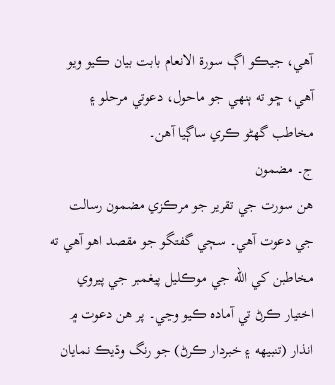آهي، جيڪو اڳ سورة الانعام بابت بيان ڪيو ويو آهي، ڇو ته ٻنهي جو ماحول، دعوتي مرحلو ۽ مخاطب گھڻو ڪري ساڳيا آهن۔
ج۔ مضمون
هن سورت جي تقرير جو مرڪزي مضمون رسالت جي دعوت آهي۔ سڄي گفتگو جو مقصد اهو آهي ته مخاطبن کي الله جي موڪليل پيغمبر جي پيروي اختيار ڪرڻ تي آماده ڪيو وڃي۔ پر هن دعوت ۾ انذار (تنبيهه ۽ خبردار ڪرڻ) جو رنگ وڌيڪ نمايان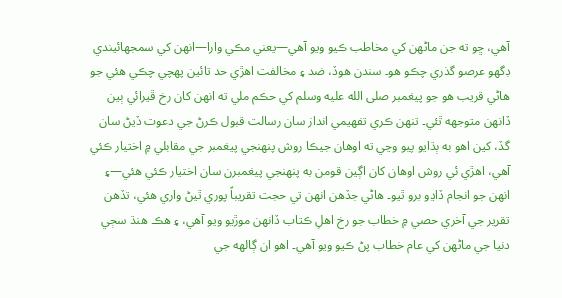آهي، ڇو ته جن ماڻهن کي مخاطب ڪيو ويو آهي—يعني مڪي وارا—انهن کي سمجهائيندي ڊگهو عرصو گذري چڪو هو۔ سندن ھوڏ، ضد ۽ مخالفت اهڙي حد تائين پهچي چڪي هئي جو هاڻي قريب هو جو پيغمبر صلى الله عليه وسلم کي حڪم ملي ته انهن کان رخ ڦيرائي ٻين ڏانهن متوجهه ٿئي۔ تنهن ڪري تفهيمي انداز سان رسالت قبول ڪرڻ جي دعوت ڏيڻ سان گڏ، کين اهو به ٻڌايو پيو وڃي ته اوهان جيڪا روش پنهنجي پيغمبر جي مقابلي ۾ اختيار ڪئي آهي، اهڙي ئي روش اوهان کان اڳين قومن به پنهنجي پيغمبرن سان اختيار ڪئي هئي—۽ انهن جو انجام ڏاڍو برو ٿيو۔ هاڻي جڏهن انهن تي حجت تقريباً پوري ٿيڻ واري هئي، تڏهن تقرير جي آخري حصي ۾ خطاب جو رخ اهلِ ڪتاب ڏانهن موڙيو ويو آهي، ۽ هڪ هنڌ سڄي دنيا جي ماڻهن کي عام خطاب پڻ ڪيو ويو آهي۔ اهو ان ڳالهه جي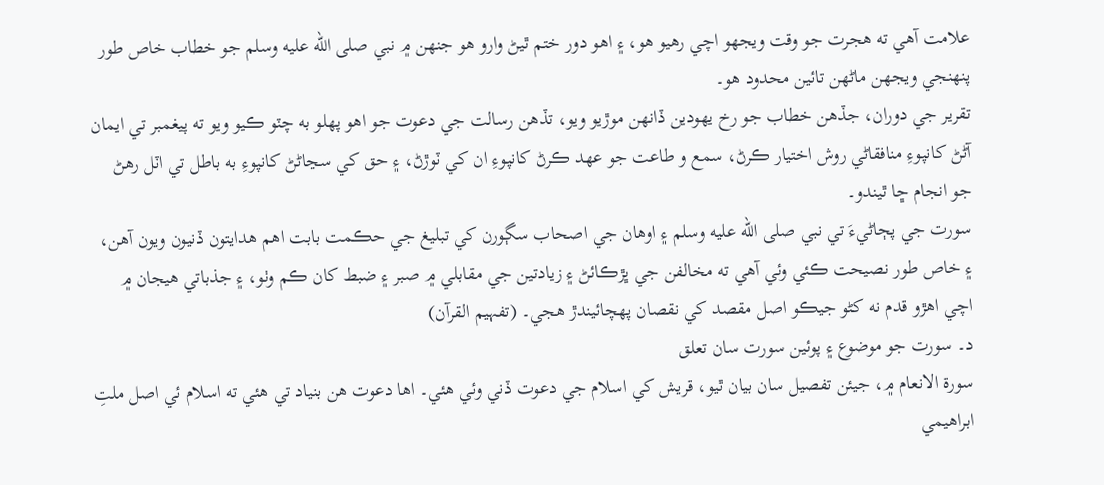علامت آهي ته هجرت جو وقت ويجهو اچي رهيو هو، ۽ اهو دور ختم ٿيڻ وارو هو جنهن ۾ نبي صلى الله عليه وسلم جو خطاب خاص طور پنهنجي ويجھن ماڻهن تائين محدود هو۔
تقرير جي دوران، جڏهن خطاب جو رخ يهودين ڏانهن موڙيو ويو، تڏهن رسالت جي دعوت جو اهو پهلو به چٽو ڪيو ويو ته پيغمبر تي ايمان آڻڻ کانپوءِ منافقاڻي روش اختيار ڪرڻ، سمع و طاعت جو عهد ڪرڻ کانپوءِ ان کي ٽوڙڻ، ۽ حق کي سڃاڻڻ کانپوءِ به باطل تي اٽل رهڻ جو انجام ڇا ٿيندو۔
سورت جي پڄاڻيءَ تي نبي صلى الله عليه وسلم ۽ اوهان جي اصحاب سڳورن کي تبليغ جي حڪمت بابت اهم هدايتون ڏنيون ويون آهن، ۽ خاص طور نصيحت ڪئي وئي آهي ته مخالفن جي ڀڙڪائڻ ۽ زيادتين جي مقابلي ۾ صبر ۽ ضبط کان ڪم وٺو، ۽ جذباتي هيجان ۾ اچي اهڙو قدم نه کڻو جيڪو اصل مقصد کي نقصان پهچائيندڙ هجي۔ (تفہيم القرآن)
د۔ سورت جو موضوع ۽ پوئين سورت سان تعلق
سورة الانعام ۾، جيئن تفصيل سان بيان ٿيو، قريش کي اسلام جي دعوت ڏني وئي هئي۔ اها دعوت هن بنياد تي هئي ته اسلام ئي اصل ملتِ ابراهيمي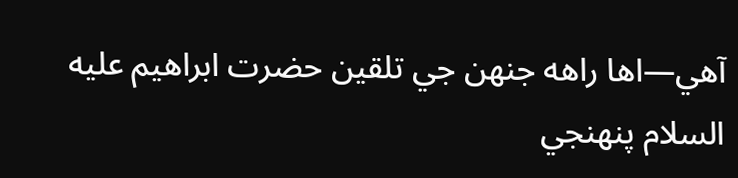آهي—اها راهه جنهن جي تلقين حضرت ابراھيم عليه السلام پنهنجي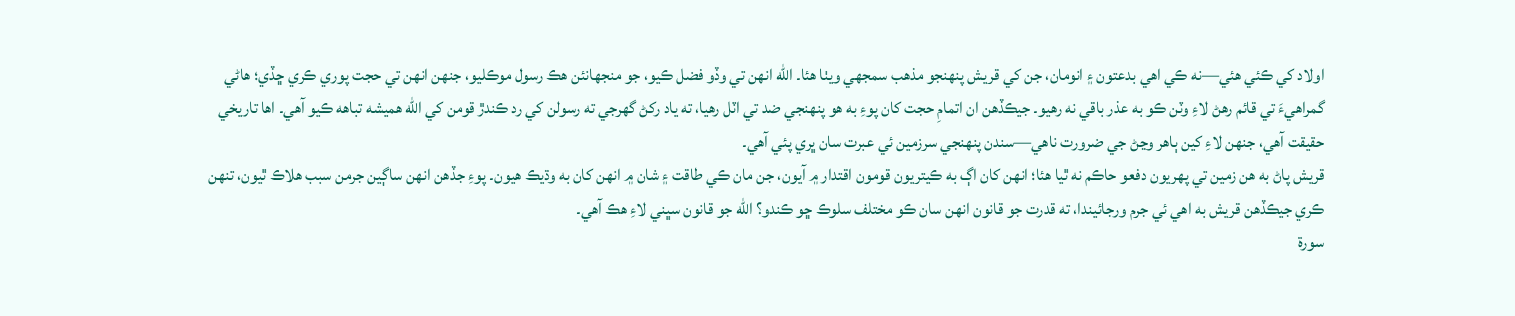اولاد کي ڪئي هئي—نه ڪي اهي بدعتون ۽ انومان، جن کي قريش پنهنجو مذهب سمجهي ويٺا هئا۔ الله انهن تي وڏو فضل ڪيو، جو منجھانئن هڪ رسول موڪليو، جنهن انھن تي حجت پوري ڪري ڇڏي؛ هاڻي گمراهيءَ تي قائم رهڻ لاءِ وٽن ڪو به عذر باقي نه رهيو۔ جيڪڏهن ان اتمامِ حجت کان پوءِ به هو پنهنجي ضد تي اٽل رهيا، ته ياد رکڻ گهرجي ته رسولن کي رد ڪندڙ قومن کي الله هميشه تباهه ڪيو آهي۔ اها تاريخي حقيقت آهي، جنهن لاءِ کين ٻاهر وڃڻ جي ضرورت ناهي—سندن پنهنجي سرزمين ئي عبرت سان ڀري پئي آهي۔
قريش پاڻ به هن زمين تي پهريون دفعو حاڪم نه ٿيا هئا؛ انهن کان اڳ به ڪيتريون قومون اقتدار ۾ آيون، جن مان ڪي طاقت ۽ شان ۾ انهن کان به وڌيڪ هيون۔ پوءِ جڏهن انهن ساڳين جرمن سبب هلاڪ ٿيون، تنهن ڪري جيڪڏهن قريش به اهي ئي جرم ورجائيندا، ته قدرت جو قانون انهن سان ڪو مختلف سلوڪ ڇو ڪندو؟ الله جو قانون سڀني لاءِ هڪ آهي۔
سورة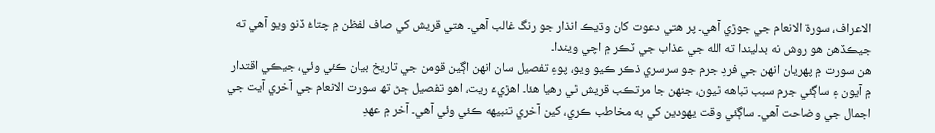الاعراف، سورة الانعام جي جوڙي آهي۔ پر هتي دعوت کان وڌيڪ انذار جو رنگ غالب آهي۔ هتي قريش کي صاف لفظن ۾ چتاءُ ڏنو ويو آهي ته جيڪڏهن ھو روش نه بدليندا ته الله جي عذاب جي ٽڪر ۾ اچي ويندا۔
هن سورت ۾ پهريان انهن جي فردِ جرم جو سرسري ذڪر ڪيو ويو، پوءِ تفصيل سان انهن اڳين قومن جي تاريخ بيان ڪئي وئي، جيڪي اقتدار ۾ آيون ۽ ساڳئي جرم سبب تباهه ٿيون، جنهن جا مرتڪب قريش ٿي رھيا هئا۔ اهڙيءَ ريت، اهو تفصيل ڄڻ تھ سورت الانعام جي آخري آيت جي اجمال جي وضاحت آهي۔ ساڳئي وقت يهودين کي به مخاطب ڪري، کين آخري تنبيهه ڪئي وئي آهي۔ آخر ۾ عهدِ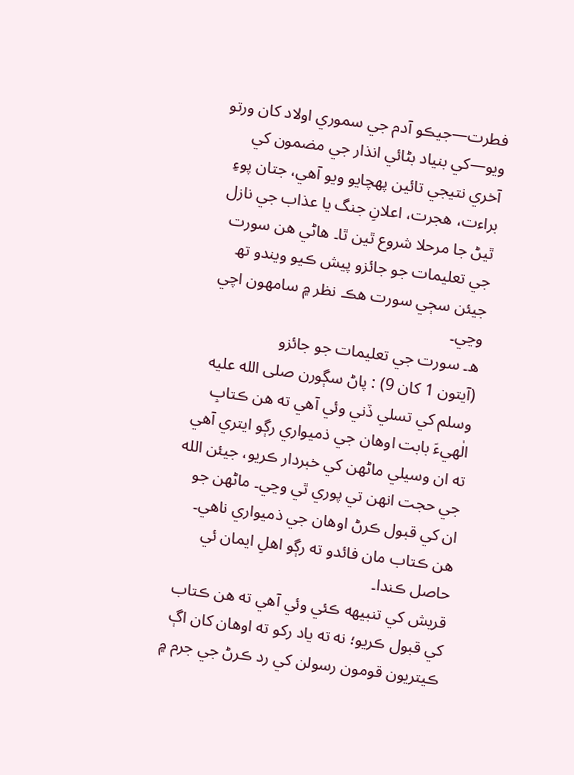فطرت—جيڪو آدم جي سموري اولاد کان ورتو ويو—کي بنياد بڻائي انذار جي مضمون کي آخري نتيجي تائين پهچايو ويو آهي، جتان پوءِ براءت، هجرت، اعلانِ جنگ يا عذاب جي نازل ٿيڻ جا مرحلا شروع ٿين ٿا۔ هاڻي ھن سورت جي تعليمات جو جائزو پيش ڪيو ويندو تھ جيئن سڄي سورت هڪ نظر ۾ سامهون اچي وڃي۔
ھ۔ سورت جي تعليمات جو جائزو
(آيتون 1 کان 9) : پاڻ سڳورن صلى الله عليه وسلم کي تسلي ڏني وئي آهي ته هن ڪتابِ الٰهيءَ بابت اوهان جي ذميواري رڳو ايتري آهي ته ان وسيلي ماڻهن کي خبردار ڪريو، جيئن الله جي حجت انهن تي پوري ٿي وڃي۔ ماڻهن جو ان کي قبول ڪرڻ اوهان جي ذميواري ناهي۔ هن ڪتاب مان فائدو ته رڳو اهلِ ايمان ئي حاصل ڪندا۔
قريش کي تنبيهه ڪئي وئي آهي ته هن ڪتاب کي قبول ڪريو؛ نه ته ياد رکو ته اوهان کان اڳ ڪيتريون قومون رسولن کي رد ڪرڻ جي جرم ۾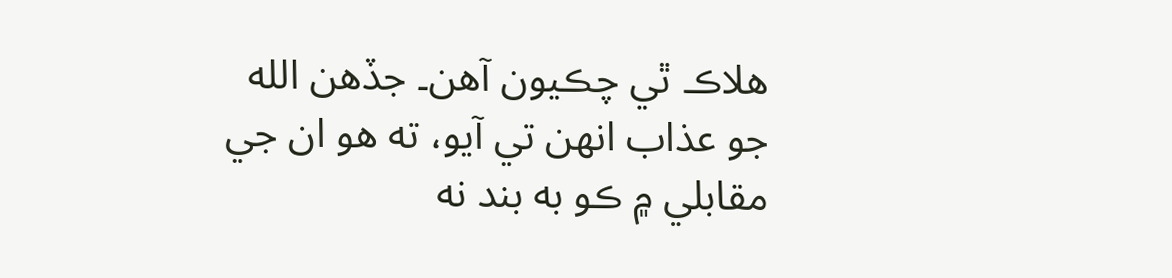هلاڪ ٿي چڪيون آهن۔ جڏهن الله جو عذاب انهن تي آيو، ته هو ان جي مقابلي ۾ ڪو به بند نه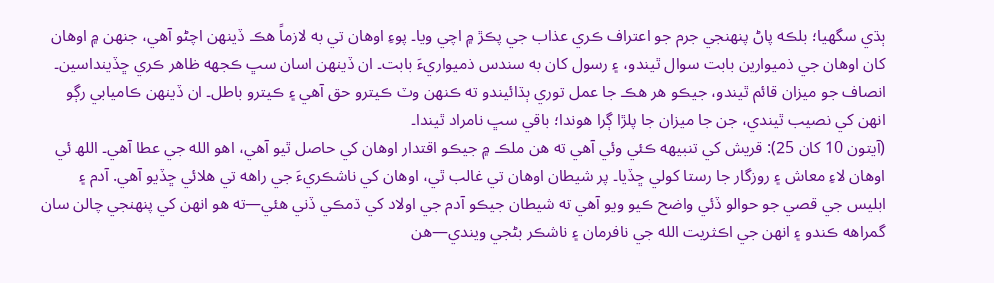ٻڌي سگهيا؛ بلڪه پاڻ پنهنجي جرم جو اعتراف ڪري عذاب جي پڪڙ ۾ اچي ويا۔ پوءِ اوهان تي به لازماً هڪ ڏينهن اچڻو آهي، جنهن ۾ اوهان کان اوهان جي ذميوارين بابت سوال ٿيندو، ۽ رسول کان به سندس ذميواريءَ بابت۔ ان ڏينهن اسان سڀ ڪجهه ظاهر ڪري ڇڏينداسين۔ انصاف جو ميزان قائم ٿيندو، جيڪو هر هڪ جا عمل توري ٻڌائيندو ته ڪنهن وٽ ڪيترو حق آهي ۽ ڪيترو باطل۔ ان ڏينهن ڪاميابي رڳو انهن کي نصيب ٿيندي، جن جا ميزان جا پلڙا ڳرا هوندا؛ باقي سڀ نامراد ٿيندا۔
(آيتون 10 کان 25): قريش کي تنبيهه ڪئي وئي آهي ته هن ملڪ ۾ جيڪو اقتدار اوهان کي حاصل ٿيو آهي، اهو الله جي عطا آهي۔ اللھ ئي اوهان لاءِ معاش ۽ روزگار جا رستا کولي ڇڏيا۔ پر شيطان اوهان تي غالب ٿي، اوهان کي ناشڪريءَ جي راهه تي ھلائي ڇڏيو آھي. آدم ۽ ابليس جي قصي جو حوالو ڏئي واضح ڪيو ويو آهي ته شيطان جيڪو آدم جي اولاد کي ڌمڪي ڏني هئي—ته هو انهن کي پنهنجي چالن سان گمراهه ڪندو ۽ انهن جي اڪثريت الله جي نافرمان ۽ ناشڪر بڻجي ويندي—هن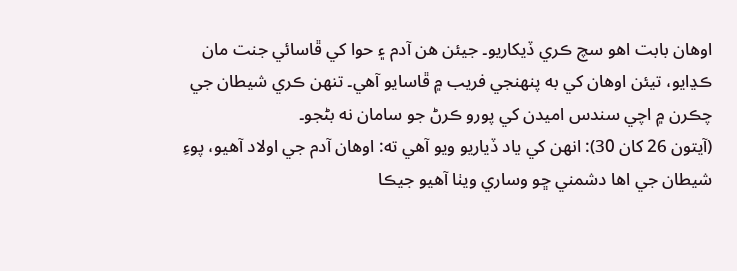اوهان بابت اهو سچ ڪري ڏيکاريو۔ جيئن هن آدم ۽ حوا کي ڦاسائي جنت مان ڪڍايو، تيئن اوهان کي به پنهنجي فريب ۾ ڦاسايو آهي۔ تنهن ڪري شيطان جي چڪرن ۾ اچي سندس اميدن کي پورو ڪرڻ جو سامان نه بڻجو۔
(آيتون 26 کان 30): انھن کي ياد ڏياريو ويو آهي ته: اوهان آدم جي اولاد آهيو، پوءِ شيطان جي اها دشمني ڇو وساري ويٺا آھيو جيڪا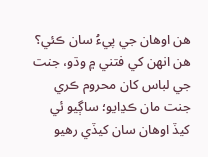هن اوهان جي پيءُ سان ڪئي؟ هن انهن کي فتني ۾ وڌو، جنت جي لباس کان محروم ڪري جنت مان ڪڍايو؛ ساڳيو ئي کيڏ اوهان سان کيڏي رهيو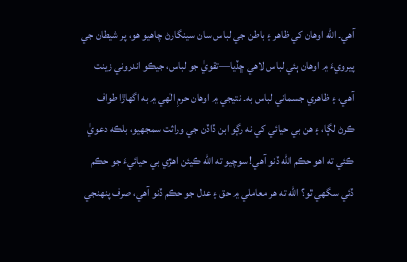آهي۔ الله اوهان کي ظاهر ۽ باطن جي لباس سان سينگارڻ چاهيو هو، پر شيطان جي پيرويءَ ۾ اوهان ٻئي لباس لاهي ڇڏيا—تقويٰ جو لباس، جيڪو اندروني زينت آهي، ۽ ظاهري جسماني لباس به۔ نتيجي ۾ اوهان حرمِ الٰهي ۾ به اگهاڙا طواف ڪرڻ لڳا، ۽ هن بي حيائي کي نه رڳو ابن ڏاڏن جي وراثت سمجهيو، بلڪه دعويٰ ڪئي ته اهو حڪم الله ڏنو آهي! سوچيو ته الله ڪيئن اهڙي بي حيائيءَ جو حڪم ڏئي سگهي ٿو؟ الله ته هر معاملي ۾ حق ۽ عدل جو حڪم ڏنو آهي، صرف پنهنجي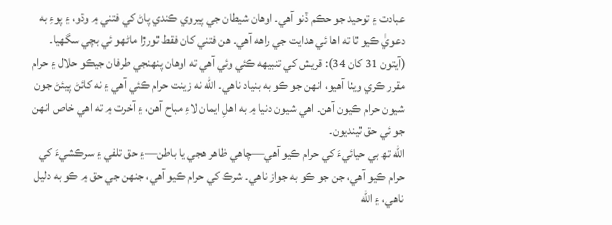عبادت ۽ توحيد جو حڪم ڏنو آهي۔ اوهان شيطان جي پيروي ڪندي پاڻ کي فتني ۾ وڌو، ۽ پوءِ به دعويٰ ڪيو ٿا ته اها ئي هدايت جي راهه آهي۔ هن فتني کان فقط ٿورڙا ماڻهو ئي بچي سگهيا۔
(آيتون 31 کان 34): قريش کي تنبيهه ڪئي وئي آهي ته اوهان پنهنجي طرفان جيڪو حلال ۽ حرام مقرر ڪري ويٺا آهيو، انهن جو ڪو به بنياد ناهي۔ الله نه زينت حرام ڪئي آهي ۽ نه کائڻ پيئڻ جون شيون حرام ڪيون آهن۔ اهي شيون دنيا ۾ به اهلِ ايمان لاءِ مباح آهن، ۽ آخرت ۾ ته اهي خاص انهن جو ئي حق ٿينديون۔
الله تھ بي حيائيءَ کي حرام ڪيو آهي—چاهي ظاهر هجي يا باطن—۽ حق تلفي ۽ سرڪشيءَ کي حرام ڪيو آهي، جن جو ڪو به جواز ناهي۔ شرڪ کي حرام ڪيو آهي، جنهن جي حق ۾ ڪو به دليل ناهي، ۽ الله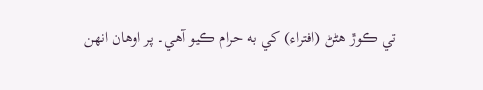تي ڪوڙ ھڻڻ (افتراء) کي به حرام ڪيو آهي۔ پر اوهان انهن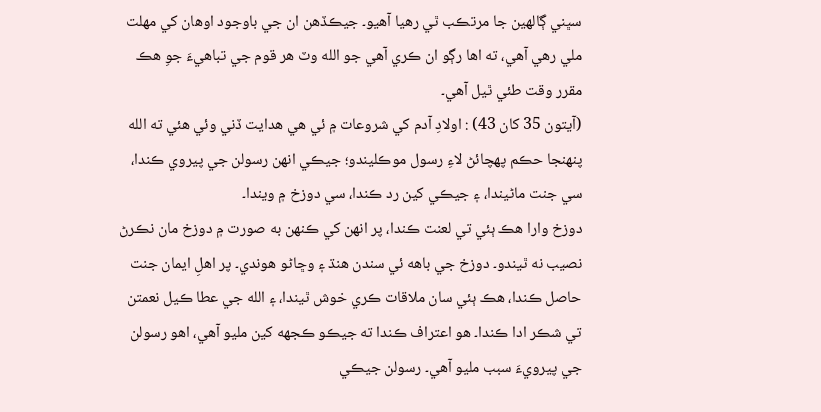سڀني ڳالهين جا مرتڪب ٿي رهيا آهيو۔ جيڪڏهن ان جي باوجود اوهان کي مهلت ملي رهي آهي، ته اها رڳو ان ڪري آهي جو الله وٽ هر قوم جي تباھيءَ جوِ هڪ مقرر وقت طئي ٿيل آهي۔
(آيتون 35 کان 43) : اولادِ آدم کي شروعات ۾ ئي هي هدايت ڏني وئي هئي ته الله پنهنجا حڪم پهچائڻ لاءِ رسول موڪليندو؛ جيڪي انهن رسولن جي پيروي ڪندا، سي جنت ماڻيندا، ۽ جيڪي کين رد ڪندا، سي دوزخ ۾ ويندا۔
دوزخ وارا هڪ ٻئي تي لعنت ڪندا، پر انهن کي ڪنهن به صورت ۾ دوزخ مان نڪرڻ نصيب نه ٿيندو۔ دوزخ جي باهه ئي سندن ھنڌ ۽ وڇاڻو هوندي۔ پر اهلِ ايمان جنت حاصل ڪندا، هڪ ٻئي سان ملاقات ڪري خوش ٿيندا، ۽ الله جي عطا ڪيل نعمتن تي شڪر ادا ڪندا۔ هو اعتراف ڪندا ته جيڪو ڪجهه کين مليو آهي، اهو رسولن جي پيرويءَ سبب مليو آهي۔ رسولن جيڪي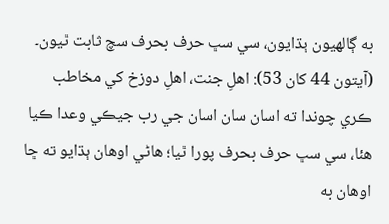به ڳالهيون ٻڌايون، سي سڀ حرف بحرف سچ ثابت ٿيون۔
(آيتون 44 کان 53): اهلِ جنت، اهلِ دوزخ کي مخاطب ڪري چوندا ته اسان سان اسان جي رب جيڪي وعدا ڪيا هئا، سي سڀ حرف بحرف پورا ٿيا؛ هاڻي اوهان ٻڌايو ته ڇا اوهان به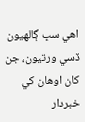اهي سڀ ڳالهيون ڏسي ورتيون، جن کان اوهان کي خبردار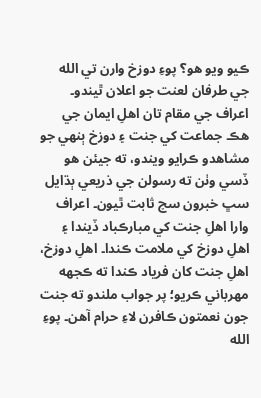ڪيو ويو هو؟ پوءِ دوزخ وارن تي الله جي طرفان لعنت جو اعلان ٿيندو۔
اعراف جي مقام تان اهلِ ايمان جي هڪ جماعت کي جنت ۽ دوزخ ٻنهي جو مشاهدو ڪرايو ويندو، ته جيئن هو ڏسي وٺن ته رسولن جي ذريعي ٻڌايل سڀ خبرون سچ ثابت ٿيون۔ اعراف وارا اهلِ جنت کي مبارڪباد ڏيندا ۽ اهلِ دوزخ کي ملامت ڪندا۔ اهلِ دوزخ، اهلِ جنت کان فرياد ڪندا ته ڪجهه مهرباني ڪريو؛ پر جواب ملندو ته جنت جون نعمتون ڪافرن لاءِ حرام آهن۔ پوءِ الله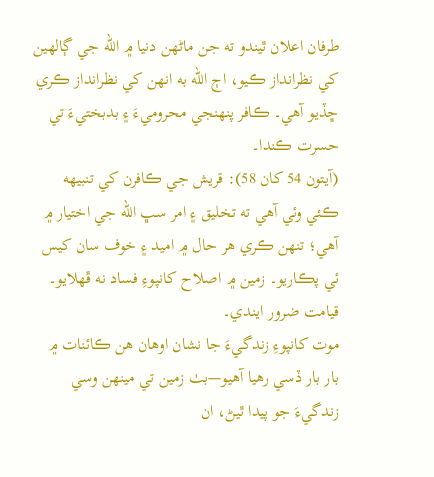طرفان اعلان ٿيندو ته جن ماڻهن دنيا ۾ الله جي ڳالهين کي نظرانداز ڪيو، اڄ الله به انهن کي نظرانداز ڪري ڇڏيو آهي۔ ڪافر پنهنجي محروميءَ ۽ بدبختيءَ تي حسرت ڪندا۔
(آيتون 54 کان 58): قريش جي ڪافرن کي تنبيهه ڪئي وئي آهي ته تخليق ۽ امر سڀ الله جي اختيار ۾ آهي؛ تنهن ڪري هر حال ۾ اميد ۽ خوف سان کيس ئي پڪاريو۔ زمين ۾ اصلاح کانپوءِ فساد نه ڦهلايو۔ قيامت ضرور ايندي۔
موت کانپوءِ زندگيءَ جا نشان اوهان هن ڪائنات ۾ بار بار ڏسي رهيا آهيو—بٺ زمين تي مينهن وسي زندگيءَ جو پيدا ٿيڻ، ان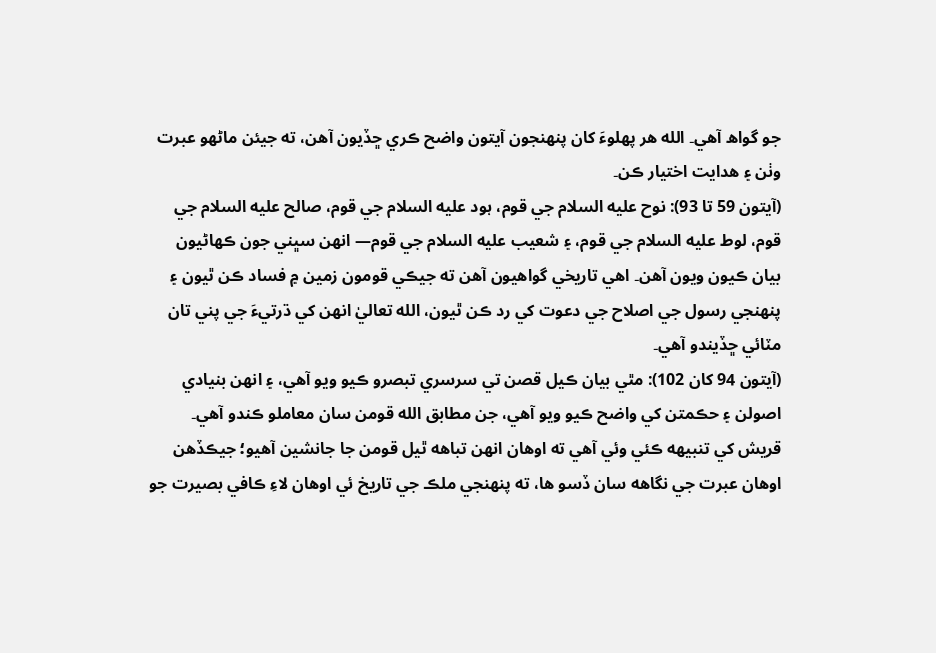جو گواھ آهي۔ الله هر پهلوءَ کان پنهنجون آيتون واضح ڪري ڇڏيون آهن، ته جيئن ماڻهو عبرت وٺن ۽ هدايت اختيار ڪن۔
(آيتون 59 تا 93): نوح عليه السلام جي قوم، ہود عليه السلام جي قوم، صالح عليه السلام جي قوم، لوط عليه السلام جي قوم، ۽ شعيب عليه السلام جي قوم— انهن سڀني جون ڪھاڻيون بيان ڪيون ويون آهن۔ اهي تاريخي گواھيون آهن ته جيڪي قومون زمين ۾ فساد ڪن ٿيون ۽ پنهنجي رسول جي اصلاح جي دعوت کي رد ڪن ٿيون، الله تعاليٰ انهن کي ڌرتيءَ جي پني تان مٽائي ڇڏيندو آهي۔
(آيتون 94 کان 102): مٿي بيان ڪيل قصن تي سرسري تبصرو ڪيو ويو آهي، ۽ انهن بنيادي اصولن ۽ حڪمتن کي واضح ڪيو ويو آهي، جن مطابق الله قومن سان معاملو ڪندو آهي۔ قريش کي تنبيهه ڪئي وئي آهي ته اوهان انهن تباهه ٿيل قومن جا جانشين آهيو؛ جيڪڏهن اوهان عبرت جي نگاهه سان ڏسو ها، ته پنهنجي ملڪ جي تاريخ ئي اوهان لاءِ ڪافي بصيرت جو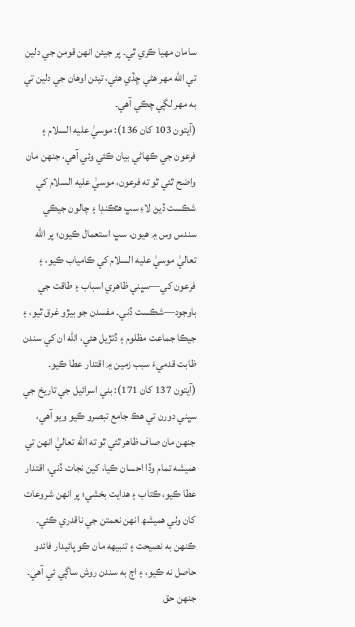سامان مهيا ڪري ٿي۔ پر جيئن انهن قومن جي دلين تي الله مهر هڻي ڇڏي هئي، تيئن اوهان جي دلين تي به مهر لڳي چڪي آهي۔
(آيتون 103 کان 136): موسيٰ عليه السلام ۽ فرعون جي ڪھاڻي بيان ڪئي وئي آهي، جنهن مان واضح ٿئي ٿو ته فرعون، موسيٰ عليه السلام کي شڪست ڏيڻ لاءِ سڀ ھٿڪنڊا ۽ چالون جيڪي سندس وس ۾ هيون، سڀ استعمال ڪيون؛ پر الله تعاليٰ موسيٰ عليه السلام کي ڪامياب ڪيو، ۽ فرعون کي—سڀني ظاهري اسباب ۽ طاقت جي باوجود—شڪست ڏني۔ مفسدن جو بيڙو غرق ٿيو، ۽ جيڪا جماعت مظلوم ۽ ڏتڙيل هئي، الله ان کي سندن ظابت قدميءَ سبب زمين ۾ اقتدار عطا ڪيو۔
(آيتون 137 کان 171): بني اسرائيل جي تاريخ جي سڀني دورن تي هڪ جامع تبصرو ڪيو ويو آهي، جنھن مان صاف ظاهر ٿئي ٿو ته الله تعاليٰ انهن تي هميشه تمام وڏا احسان ڪيا، کين نجات ڏني، اقتدار عطا ڪيو، ڪتاب ۽ هدايت بخشي؛ پر انهن شروعات کان وٺي هميشھ انهن نعمتن جي ناقدري ڪئي۔ ڪنهن به نصيحت ۽ تنبيهه مان ڪو پائيدار فائدو حاصل نه ڪيو، ۽ اڄ به سندن روش ساڳي ئي آهي۔ جنهن حق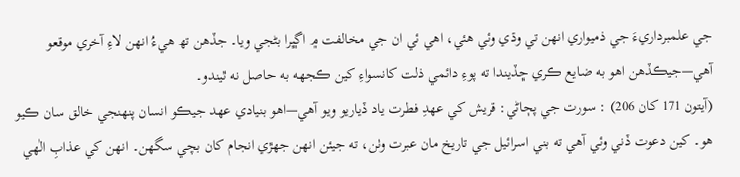جي علمبرداريءَ جي ذميواري انهن تي وڌي وئي هئي، اهي ئي ان جي مخالفت ۾ اڳڀرا بڻجي ويا۔ جڏھن تھ هيءُ انھن لاءِ آخري موقعو آهي—جيڪڏهن اهو به ضايع ڪري ڇڏيندا ته پوءِ دائمي ذلت کانسواءِ کين ڪجهه به حاصل نه ٿيندو۔
(آيتون 171 کان 206) : سورت جي پڄاڻي: قريش کي عهدِ فطرت ياد ڏياريو ويو آهي—اهو بنيادي عهد جيڪو انسان پنهنجي خالق سان ڪيو هو۔ کين دعوت ڏني وئي آهي ته بني اسرائيل جي تاريخ مان عبرت وٺن، ته جيئن انھن جھڙي انجام کان بچي سگهن۔ انهن کي عذابِ الٰهي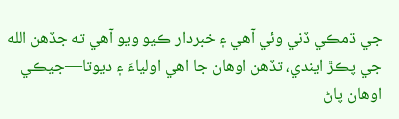جي ڌمڪي ڏني وئي آهي ۽ خبردار ڪيو ويو آهي ته جڏهن الله جي پڪڙ ايندي، تڏهن اوهان جا اهي اولياءَ ۽ ديوتا—جيڪي اوهان پاڻ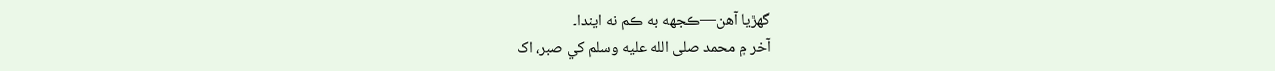گهڙيا آهن—ڪجهه به ڪم نه ايندا۔
آخر ۾ محمد صلى الله عليه وسلم کي صبر، اک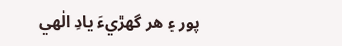پور ۽ هر گھڙيءَ يادِ الٰهي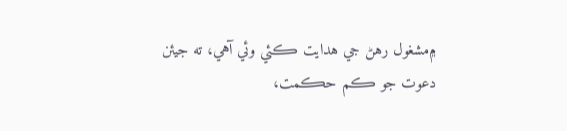۾مشغول رهڻ جي هدايت ڪئي وئي آهي، ته جيئن دعوت جو ڪم حڪمت،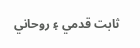ثابت قدمي ۽ روحاني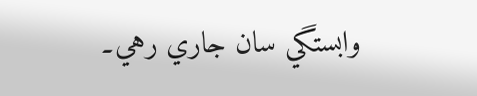وابستگي سان جاري رهي۔